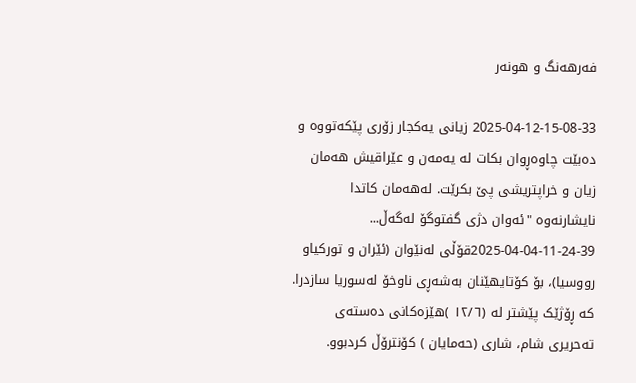فه‌رهه‌نگ‌ و هونه‌ر

2025-04-12-15-08-33 زیانی یەکجار زۆری پێکەتووە و دەبێت چاوەڕوان بکات لە یەمەن و عێراقیش هەمان زیان و خراپتریشی پێ بکرێت. لەهەمان کاتدا نایشارنەوە "ئەوان دژی گفتوگۆ لەگەڵ...
2025-04-04-11-24-39قۆڵی لەنێوان (ئێران و تورکیاو رووسیا)، بۆ کۆتایهێنان بەشەڕی ناوخۆ لەسوریا سازدرا. کە ڕۆژێک پێشتر لە (١٢/٦ )هێزەکانی دەستەی تەحریری شام، شاری (حەمایان ) کۆنترۆڵ کردبوو.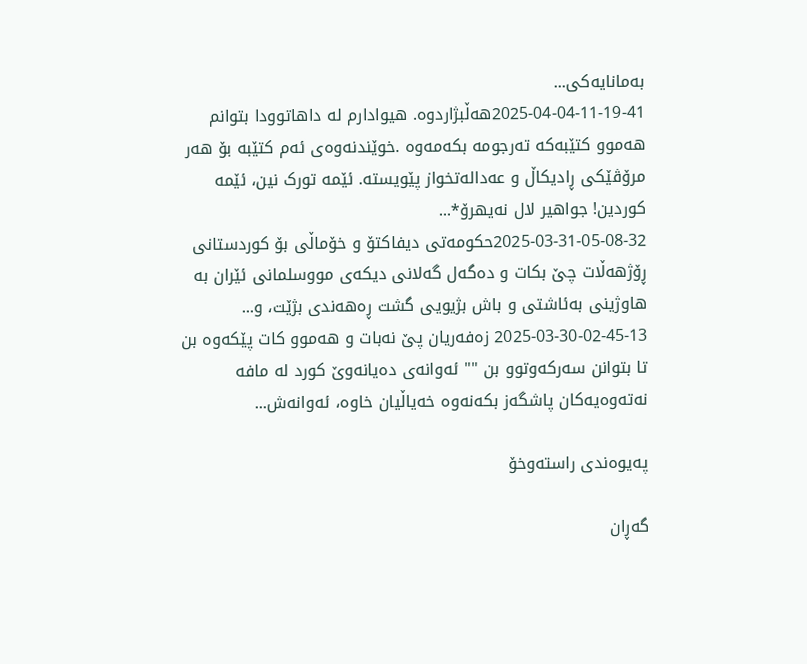بەمانایەکی...
2025-04-04-11-19-41هەڵبژاردوە. هیوادارم لە داهاتوودا بتوانم هەموو کتێبەکە تەرجومە بکەمەوە .خوێندنەوەی ئەم کتێبە بۆ هەر مرۆڤێکی ڕادیکاڵ و عەدالەتخواز پێویستە. ئێمە تورک نین، ئێمە کوردین! جواهیر لال نەیهرۆ*...
2025-03-31-05-08-32حکومەتی دیفاکتۆ و خۆماڵی بۆ کوردستانی ڕۆژهەڵات چێ بکات و دەگەل گەلانی دیکەی مووسلمانی ئێران بە هاوژینی بەئاشتی و باش بژیویی‌ گشت ڕەهەندی بژێت، و...
2025-03-30-02-45-13 زەفەریان پێ نەبات و هەموو کات پێکەوە بن تا بتوانن سەرکەوتوو بن "" ئەوانەی دەیانەوێ کورد لە مافە نەتەوەیەکان پاشگەز بکەنەوە خەیاڵیان خاوە، ئەوانەش...

په‌یوه‌ندی راسته‌وخۆ

گه‌ڕان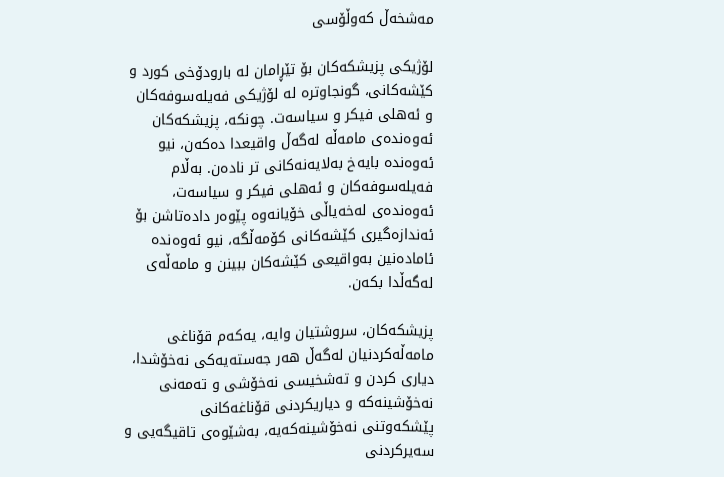مه‌شخه‌ڵ كه‌وڵۆسی

لۆژیكی پزیشكه‌كان بۆ تێڕامان له‌ بارودۆخی كورد و كێشه‌كانی، گونجاوتره‌ له‌ لۆژیكی فه‌یله‌سوفه‌كان و ئه‌هلی فیكر و سیاسه‌ت. چونكه،‌ پزیشكه‌كان ئه‌وه‌نده‌ی مامه‌ڵه‌ له‌گه‌ڵ واقیعدا ده‌كه‌ن، نیو ئه‌وه‌نده‌ بایه‌خ به‌لایه‌نه‌كانی تر ناده‌ن. به‌ڵام فه‌یله‌سوفه‌كان و ئه‌هلی فیكر و سیاسه‌ت، ئه‌وه‌نده‌ی له‌خه‌یاڵی خۆیانه‌وه‌ پێوه‌ر داده‌تاشن بۆ ئه‌ندازه‌گیری كێشه‌كانی كۆمه‌ڵگه‌، نیو ئه‌وه‌نده‌ ئاماده‌نین به‌واقیعی كێشه‌كان ببینن و مامه‌ڵه‌ی له‌گه‌ڵدا بكه‌ن.

پزیشكه‌كان، سروشتیان وایه،‌ یه‌كه‌م قۆناغی مامه‌ڵه‌كردنیان له‌گه‌ڵ هه‌ر جه‌سته‌یه‌كی نه‌خۆشدا، دیاری كردن و ته‌شخیسی نه‌خۆشی و ته‌مه‌نی نه‌خۆشینه‌كه‌ و دیاریكردنی قۆناغه‌كانی پێشكه‌وتنی نه‌خۆشینه‌كه‌یه‌، به‌شێوه‌ی تاقیگه‌یی و سه‌یركردنی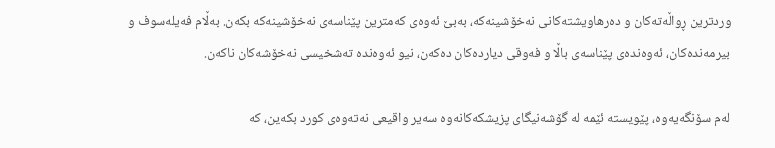وردترین ڕواڵه‌ته‌كان و ده‌رهاویشته‌كانی نه‌خۆشینه‌كه‌، به‌بێ ئه‌وه‌ی كه‌مترین پێناسه‌ی نه‌خۆشینه‌كه‌ بكه‌ن. به‌ڵام فه‌یله‌سوف و بیرمه‌نده‌كان، ئه‌وه‌نده‌ی پێناسه‌ی باڵا و فه‌وقی دیارده‌كان ده‌كه‌ن، نیو ئه‌وه‌نده‌ ته‌شخیسی نه‌خۆشه‌كان ناكه‌ن.

له‌م سۆنگه‌یه‌وه‌، پێویسته‌ ئێمه‌ له‌ گۆشه‌نیگای پزیشكه‌كانه‌وه‌ سه‌یر واقیعی نه‌ته‌وه‌ی كورد بكه‌ین، كه‌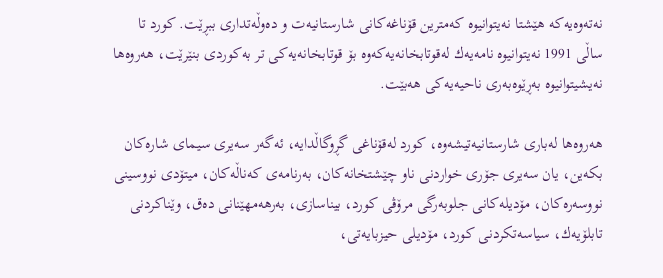نه‌ته‌وه‌یه‌كه‌ هێشتا نه‌یتوانیوه‌ كه‌مترین قۆناغه‌كانی شارستانیه‌ت و ده‌وڵه‌تداری ببڕێت. كورد تا ساڵی 1991 نه‌یتوانیوه‌ نامه‌یه‌ك له‌قوتابخانه‌یه‌كه‌وه‌ بۆ قوتابخانه‌یه‌كی تر به‌كوردی بنێرێت، هه‌روه‌ها نه‌یشیتوانیوه‌ به‌ڕێوه‌به‌ری ناحیه‌یه‌كی هه‌بێت.

هه‌روه‌ها له‌باری شارستانیه‌تیشه‌وه‌، كورد له‌قۆناغی گڕوگاڵدایه‌، ئه‌گه‌ر سه‌یری سیمای شاره‌كان بكه‌ین، یان سه‌یری جۆری خواردنی ناو چێشتخانه‌كان، به‌رنامه‌ی كه‌ناڵه‌كان، میتۆدی نووسینی نووسه‌ره‌كان، مۆدیله‌كانی جلوبه‌رگی مرۆڤی كورد، بیناسازی، به‌رهه‌مهێنانی ده‌ق، وێناكردنی تابلۆیه‌ك، سیاسه‌تكردنی كورد، مۆدیلی حیزبایه‌تی،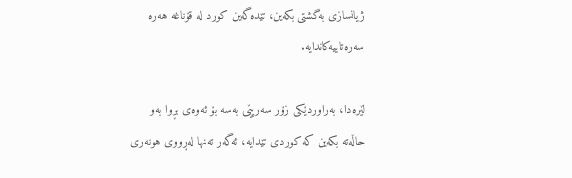ژیانسازی به‌گشتی بكه‌ین، تێده‌گه‌ین كورد له‌ قۆناغه‌ هه‌ره‌ سه‌ره‌تاییه‌كاندایه‌.

لێره‌دا، به‌راوردێكی زۆر سه‌رپێی به‌سه‌ بۆ ئه‌وه‌ی بڕوا به‌و حاڵه‌ته‌ بكه‌ین كه‌ كوردی تێدایه‌، ئه‌گه‌ر ته‌نها له‌ڕووی هونه‌ری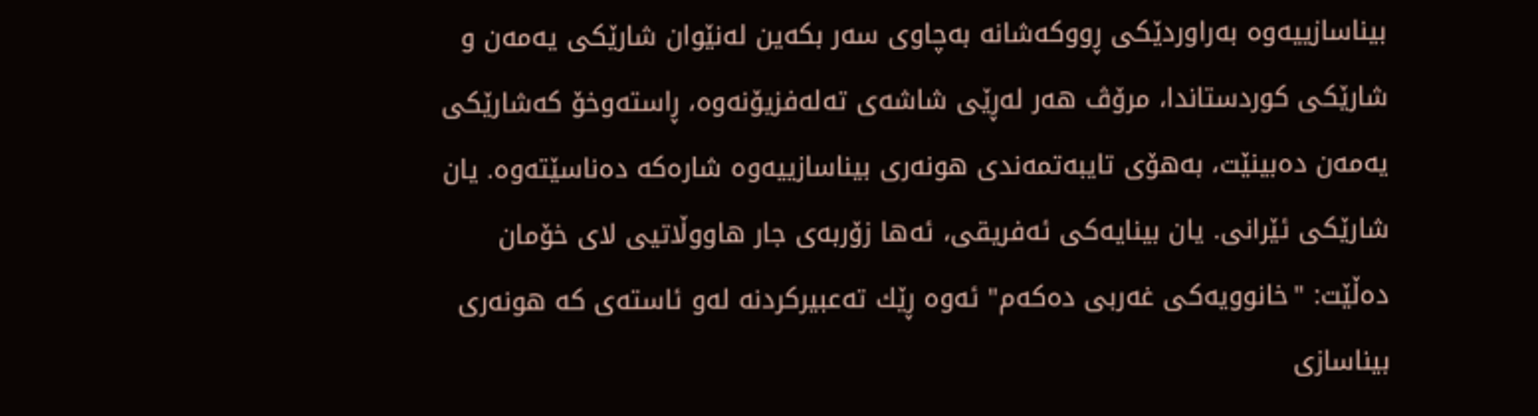بیناسازییه‌وه‌ به‌راوردێكی ڕووكه‌شانه‌ به‌چاوی سه‌ر بكه‌ین له‌نێوان شارێكی یه‌مه‌ن و شارێكی كوردستاندا، مرۆڤ هه‌ر له‌ڕێی شاشه‌ی ته‌له‌فزیۆنه‌وه‌، ڕاسته‌وخۆ كه‌شارێكی یه‌مه‌ن ده‌بینێت، به‌هۆی تایبه‌تمه‌ندی هونه‌ری بیناسازییه‌وه‌ شاره‌كه‌ ده‌ناسێته‌وه‌. یان شارێكی ئێرانی. یان بینایه‌كی ئه‌فریقی، ئه‌ها زۆربه‌ی جار هاووڵاتیی لای خۆمان ده‌ڵێت: "خانوویه‌كی غه‌ربی ده‌كه‌م" ئه‌وه‌ ڕێك ته‌عبیركردنه‌ له‌و ئاسته‌ی كه‌ هونه‌ری بیناسازی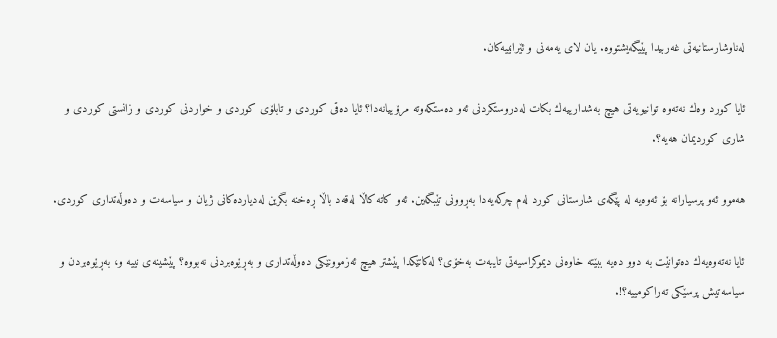له‌ناوشارستانیه‌تی غه‌ربیدا پێیگه‌یشتووه‌. یان لای یه‌مه‌نی و ئێرانییه‌كان.

ئایا كورد وه‌ك نه‌ته‌وه‌ توانیویه‌تی هیچ به‌شدارییه‌ك بكات له‌دروستكردنی ئه‌و ده‌ستكه‌وته‌ مرۆییانه‌دا؟ ئایا ده‌قی كوردی و تابلۆی كوردی و خواردنی كوردی و زانستی كوردی و شاری كوردیمان هه‌یه‌؟.

هه‌موو ئه‌و پرسیارانه‌ بۆ ئه‌وه‌یه‌ له‌ پێگه‌ی شارستانی كورد له‌م چركه‌یه‌دا به‌ڕوونی تێبگه‌ین. ئه‌و كاته‌ كاڵا له‌قه‌د باڵا ڕه‌خنه‌ بگرین له‌دیارده‌كانی ژیان و سیاسه‌ت و ده‌وڵه‌تداری كوردی.

ئایا نه‌ته‌وه‌یه‌ك ده‌توانێت به‌ دوو ده‌یه‌ ببێته‌ خاوه‌نی دیموكراسیه‌تی تایبه‌ت به‌خۆی؟ له‌كاتێكدا پێشتر هیچ ئه‌زموونێكی ده‌وڵه‌تداری و به‌ڕێوه‌بردنی نه‌بووه‌؟ پێشینه‌ی نییه‌ و، به‌ڕێوه‌بردن و سیاسه‌تیش پرسێكی ته‌راكومییه‌؟!.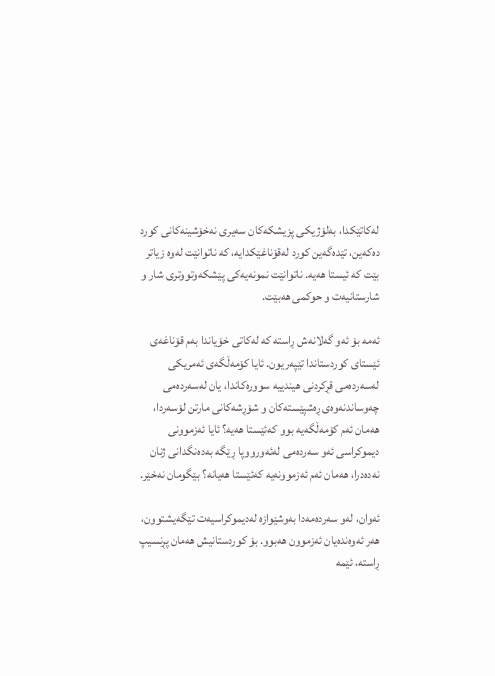له‌كاتێكدا، به‌لۆژیكی پزیشكه‌كان سه‌یری نه‌خۆشینه‌كانی كورد ده‌كه‌ین، تێده‌گه‌ین كورد له‌قۆناغێكدایه‌، كه‌ ناتوانێت له‌وه‌ زیاتر بێت كه‌ ئیستا هه‌یه‌. ناتوانێت نمونه‌یه‌كی پێشكه‌وتووتری شار و شارستانیه‌ت و حوكمی هه‌بێت.

ئه‌مه‌ بۆ ئه‌و گه‌لانه‌ش ڕاسته‌ كه‌ له‌كاتی خۆیاندا به‌م قۆناغه‌ی ئێستای كوردستاندا تێپه‌ریون. ئایا كۆمه‌ڵگه‌ی ئه‌مریكی له‌سه‌رده‌می قڕكردنی هیندییه‌ سووره‌كاندا، یان له‌سه‌رده‌می چه‌وساندنه‌وه‌ی ڕه‌شپێسته‌كان و شۆڕشه‌كانی مارتن لۆسه‌ردا، هه‌مان ئه‌م كۆمه‌ڵگه‌یه‌ بوو كه‌ئێستا هه‌یه‌؟ ئایا ئه‌زموونی دیموكراسی ئه‌و سه‌رده‌می له‌ئه‌ورووپا ڕێگه‌ به‌ده‌نگدانی ژنان نه‌ده‌درا، هه‌مان ئه‌م ئه‌زموونه‌یه‌ كه‌ئێستا هه‌یانه‌؟ بێگومان نه‌خێر.

ئه‌وان، له‌و سه‌رده‌مه‌دا به‌وشێوازه‌ له‌دیموكراسیه‌ت تێگه‌یشتوون، هه‌ر ئه‌وه‌نده‌یان ئه‌زموون هه‌بوو. بۆ كوردستانیش هه‌مان پڕنسیپ ڕاسته‌، ئێمه‌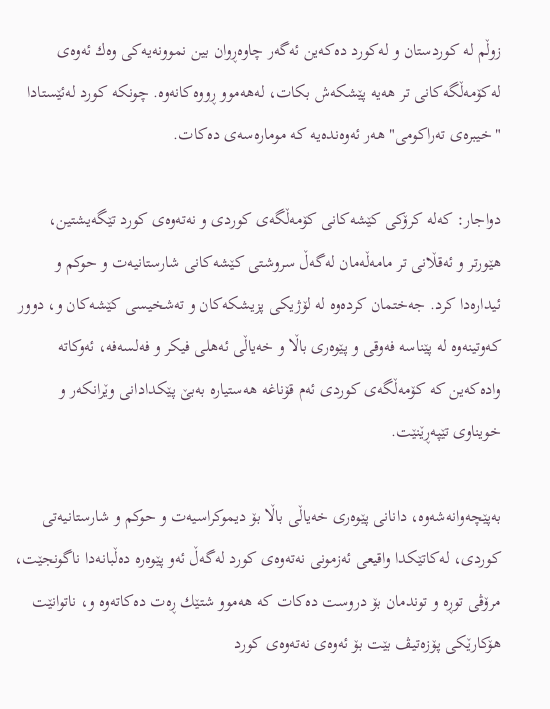زوڵم له‌ كوردستان و له‌كورد ده‌كه‌ین ئه‌گه‌ر چاوه‌ڕوان بین نموونه‌یه‌كی وه‌ك ئه‌وه‌ی له‌كۆمه‌ڵگه‌كانی تر هه‌یه‌ پێشكه‌ش بكات، له‌هه‌موو ڕووه‌كانه‌وه‌. چونكه‌ كورد له‌ئێستادا "خیبره‌ی ته‌راكومی" هه‌ر ئه‌وه‌نده‌یه‌ كه‌ موماره‌سه‌ی ده‌كات.

دواجار: كه‌له‌ كرۆكی كێشه‌كانی كۆمه‌ڵگه‌ی كوردی و نه‌ته‌وه‌ی كورد تێگه‌یشتین، هێورتر و ئه‌قڵانی تر مامه‌ڵه‌مان له‌گه‌ڵ سروشتی كێشه‌كانی شارستانیه‌ت و حوكم و ئیداره‌دا كرد. جه‌ختمان كرده‌وه‌ له‌ لۆژیكی پزیشكه‌كان و ته‌شخیسی كێشه‌كان و، دوور كه‌وتینه‌وه‌ له‌ پێناسه‌ فه‌وقی و پێوه‌ری باڵا و خه‌یاڵی ئه‌هلی فیكر و فه‌لسه‌فه‌، ئه‌وكاته‌ واده‌كه‌ین كه‌ كۆمه‌ڵگه‌ی كوردی ئه‌م قۆناغه‌ هه‌ستیاره‌ به‌بێ پێكدادانی وێرانكه‌ر و خویناوی تێپه‌ڕێنێت.

به‌پێچه‌وانه‌شه‌وه‌، دانانی پێوه‌ری خه‌یاڵی باڵا بۆ دیموكراسیه‌ت و حوكم و شارستانیه‌تی كوردی، له‌كاتێكدا واقیعی ئه‌زمونی نه‌ته‌وه‌ی كورد له‌گه‌ڵ ئه‌و پێوه‌ره‌ ده‌ڵبانه‌دا ناگونجێت، مرۆڤی توڕه‌ و توندمان بۆ دروست ده‌كات كه‌ هه‌موو شتێك ڕه‌ت ده‌كاته‌وه‌ و، ناتوانێت هۆكارێكی پۆزه‌تیڤ بێت بۆ ئه‌وه‌ی نه‌ته‌وه‌ی كورد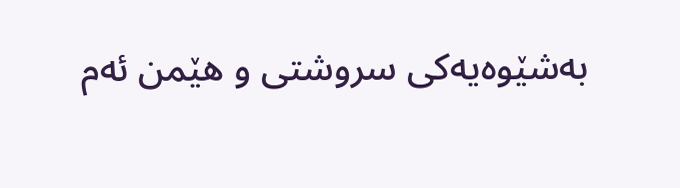به‌شێوه‌یه‌كی سروشتی و هێمن ئه‌م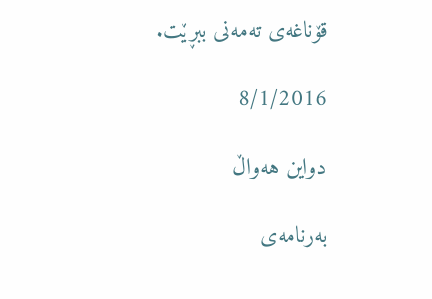قۆناغه‌ی ته‌مه‌نی ببڕێت.

8/1/2016

دواین هه‌واڵ

به‌رنامه‌ی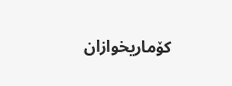کۆماریخوازان